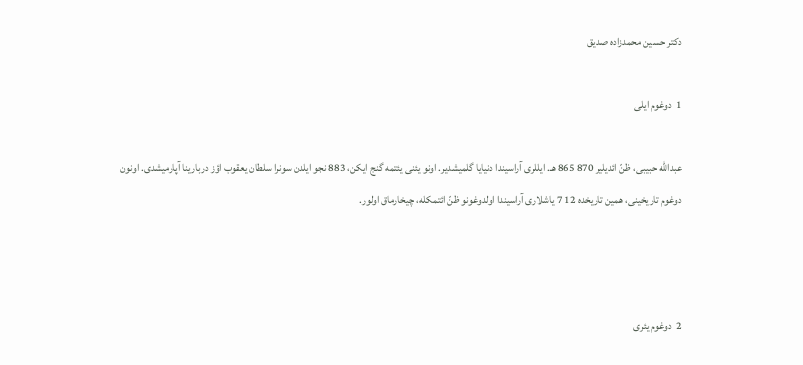دکتر حسین محمدزاده صدیق

1  دوغوم ایلی

عبدالله حبیبی، ظنّ ائدیلیر 870 865 هـ. ایللری آراسیندا دنیایا گلمیشدیر. اونو یئنی یئتمه گنج ایکن، 883 نجو ایلدن سونرا سلطان یعقوب اؤز دربارینا آپارمیشدی. اونون دوغوم تاریخینی، همین تاریخده 12 7 یاشلاری آراسیندا اولدوغونو ظنّ ائتمکله، چیخارماق اولور.



2  دوغوم یئری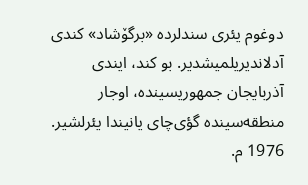دوغوم یئری سندلرده «برگۆشاد» کندی آدلاندیریلمیشدیر. بو کند، ایندی آذربایجان جمهوریسینده، اوجار منطقه‌سینده گؤی‌چای یانیندا یئرلشیر. 1976 م.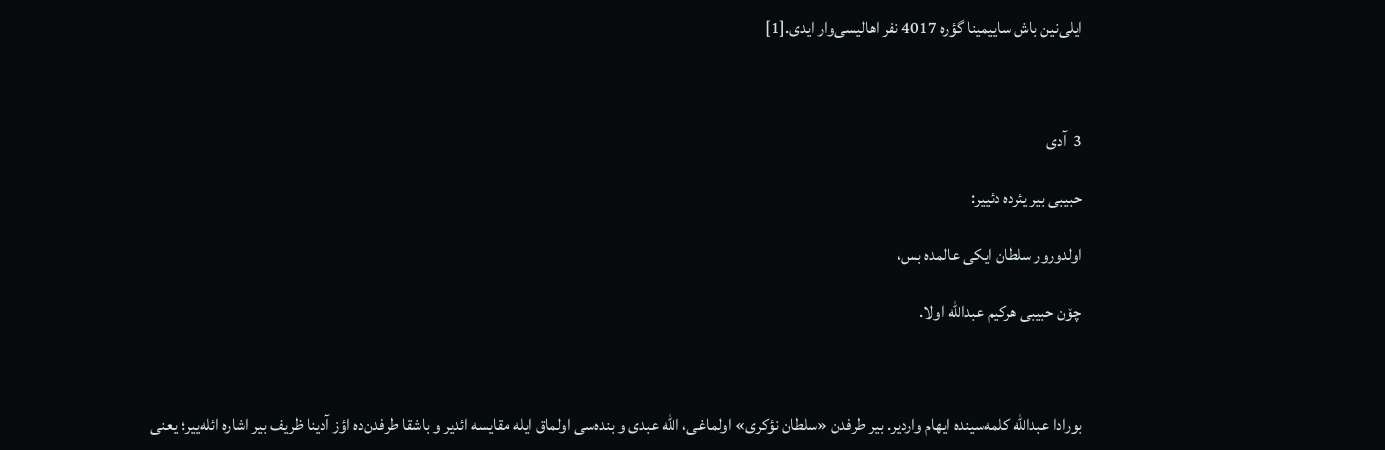ایلی‌نین باش ساییمینا گؤره 4017 نفر اهالیسی‌وار ایدی.[1]



3  آدی

حبیبی بیر یئرده دئییر:

اولدورور سلطان ایکی عالمده بس،

چۆن حبیبی هرکیم عبدالله اولا.



بورادا عبدالله کلمه‌سینده ایهام واردیر. بیر طرفدن «سلطان نؤکری» اولماغی، الله عبدی و بنده‌سی اولماق ایله مقایسه ائدیر و باشقا طرفدن‌ده اؤز آدینا ظریف بیر اشاره ائله‌ییر؛ یعنی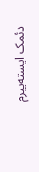دئمک ایسته‌ییرم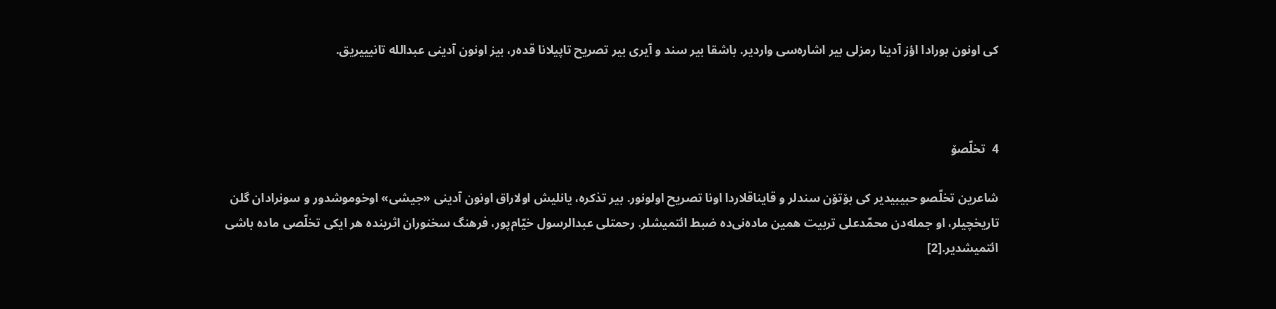کی اونون بورادا اؤز آدینا رمزلی بیر اشاره‌سی واردیر. باشقا بیر سند و آیری بیر تصریح تاپیلانا قده‌ر، بیز اونون آدینی عبدالله تانیییریق.



4  تخلّصۆ

شاعرین تخلّصو حبیبیدیر کی بۆتۆن سندلر و قایناقلاردا اونا تصریح اولونور. بیر تذکره، یانلیش اولاراق اونون آدینی «جیشی» اوخوموشدور و سونرادان گلن تاریخچیلر، او جمله‌دن محمّدعلی تربیت همین ماده‌نی‌ده ضبط ائتمیشلر. رحمتلی عبدالرسول خیّام‌پور، فرهنگ سخنوران اثرینده هر ایکی تخلّصی ماده باشی ائتمیشدیر.[2]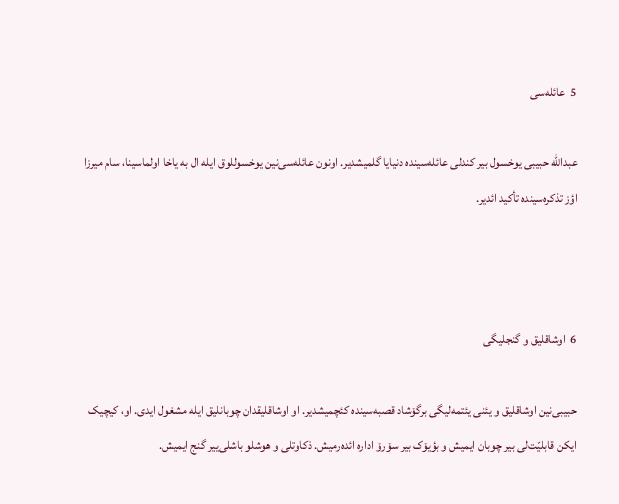5  عائله‌سی

عبدالله حبیبی یوخسول بیر کندلی عائله‌سینده دنیایا گلمیشدیر. اونون عائله‌سی‌نین یوخسوللوق ایله ال به یاخا اولماسینا، سام میرزا اؤز تذکره‌سینده تأکید ائدیر.



6  اوشاقلیق و گنجلیگی

حبیبی‌نین اوشاقلیق و یئنی یئتمه‌لیگی برگۆشاد قصبه‌سینده کئچمیشدیر. او اوشاقلیقدان چوبانلیق ایله مشغول ایدی. او، کیچیک ایکن قابلیّت‌لی بیر چوبان ایمیش و بؤیۆک بیر سۆرۆ اداره ائده‌رمیش. ذکاوتلی و هوشلو باشلی‌ییر گنج ایمیش.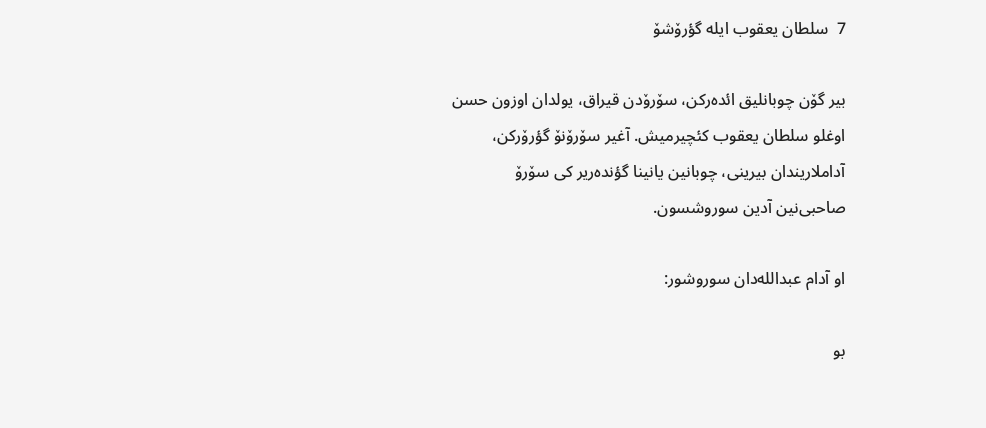7  سلطان یعقوب ایله گؤرۆشۆ

بیر گۆن چوبانلیق ائده‌رکن، سۆرۆدن قیراق، یولدان اوزون حسن اوغلو سلطان یعقوب کئچیرمیش. آغیر سۆرۆنۆ گؤرۆرکن، آداملاریندان بیرینی، چوبانین یانینا گؤنده‌ریر کی سۆرۆ صاحبی‌نین آدین سوروشسون.

او آدام عبدالله‌دان سوروشور:

بو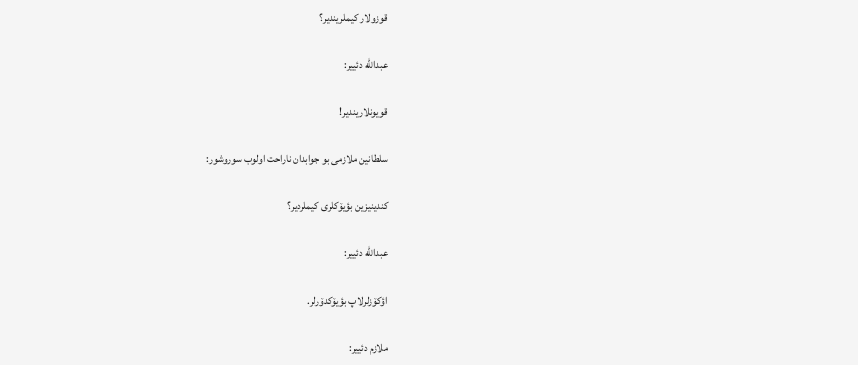قوزولار کیملریندیر؟

عبدالله دئییر:

قویونلاریندیر!

سلطانین ملازمی بو جوابدان ناراحت اولوب سوروشور:

کندینیزین بؤیۆکلری کیملردیر؟

عبدالله دئییر:

اؤکۆزلرلاپ بؤیۆکدۆرلر.

ملازم دئییر: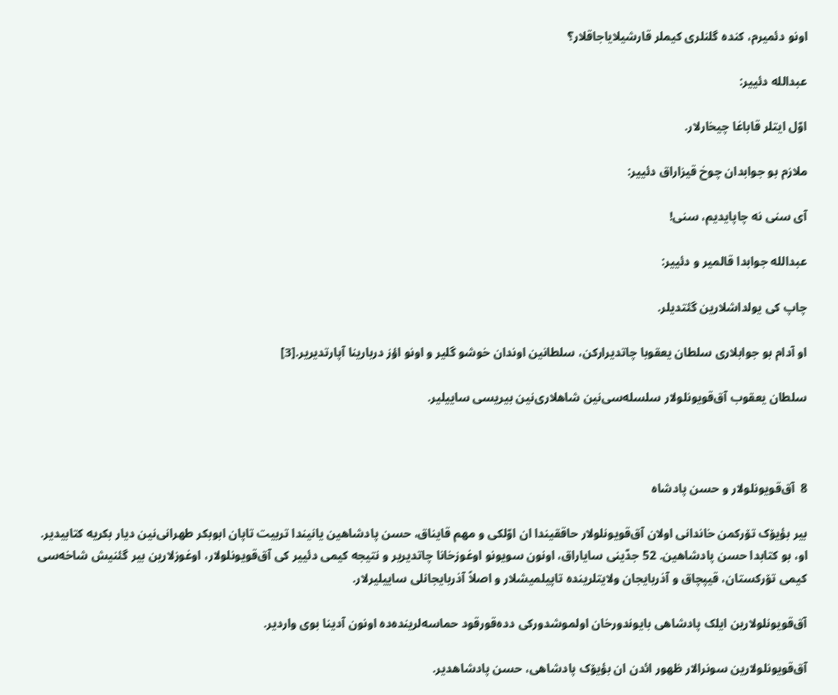اونو دئمیرم، کنده گلنلری کیملر قارشیلایاجاقلار؟

عبدالله دئییر:

اوّل ایتلر قاباغا چیخارلار.

ملازم بو جوابدان چوخ قیزاراق دئییر:

آی سنی نه چاپایدیم، سنی!

عبدالله جوابدا قالمیر و دئییر:

چاپ کی یولداشلارین گئتدیلر.

او آدام بو جوابلاری سلطان یعقوبا چاتدیرارکن، سلطانین اوندان خوشو گلیر و اونو اؤز دربارینا آپارتدیریر.[3]

سلطان یعقوب آق‌قویونلولار سلسله‌سی‌نین شاهلاری‌نین بیریسی ساییلیر.



8  آق‌قویونلولار و حسن پادشاه

بیر بؤیۆک تۆرکمن خاندانی اولان آق‌قویونلولار حاققیندا ان اوّلکی و مهم قایناق، حسن پادشاهین یانیندا تربیت تاپان ابوبکر طهرانی‌نین دیار بکریه کتابیدیر. او، بو کتابدا حسن پادشاهین. 52 جدّینی سایاراق، اونون سویونو اوغوزخانا چاتدیریر و نتیجه کیمی دئییر کی آق‌قویونلولار، اوغوزلارین بیر گئنیش شاخه‌سی کیمی تۆرکستان، قیپچاق و آذربایجان ولایتلرینده تاپیلمیشلار و اصلاً آذربایجانلی ساییلیرلار.

آق‌قویونلولارین ایلک پادشاهی بایوندورخان اولموشدورکی دده‌قورقود حماسه‌لرینده‌ده اونون آدینا بوی واردیر.

آق‌قویونلولارین سونرالار ظهور ائدن ان بؤیۆک پادشاهی، حسن پادشاهدیر.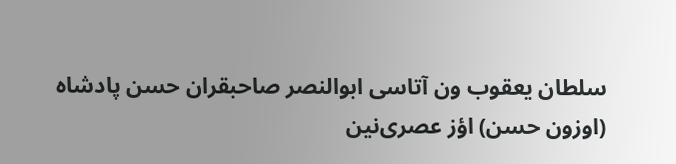سلطان یعقوب ون آتاسی ابوالنصر صاحبقران حسن پادشاه (اوزون حسن) اؤز عصری‌نین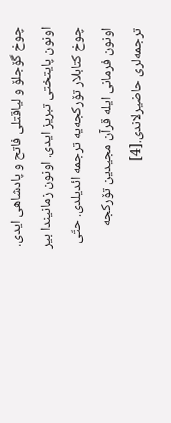چوخ گۆجلۆ و لیاقتلی فاتح و پادشاهی ایدی. اونون پایتختی تبریز ایدی. اونون زمانیندا بیر چوخ کتابلار تۆرکجه‌یه ترجمه ائدیلدی. حتّی اونون فرمانی ایله قرآن مجیدین تۆرکجه ترجمه‌لری حاضیرلاندی.[4]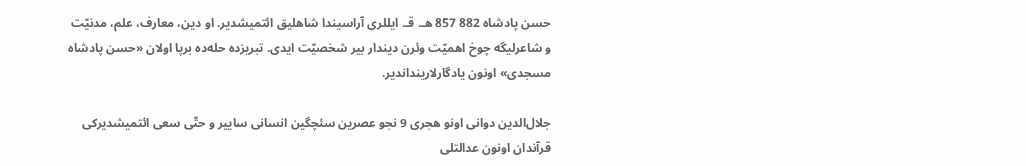حسن پادشاه 882 857 هـ. قـ. ایللری آراسیندا شاهلیق ائتمیشدیر. او دین، معارف، علم، مدنیّت و شاعرلیگه چوخ اهمیّت وئرن دیندار بیر شخصیّت ایدی. تبریزده حله‌ده برپا اولان «حسن پادشاه مسجدی» اونون یادگارلارینداندیر.

جلال‌الدین دوانی اونو هجری 9 نجو عصرین سئچگین انسانی ساییر و حتّی سعی ائتمیشدیرکی قرآندان اونون عدالتلی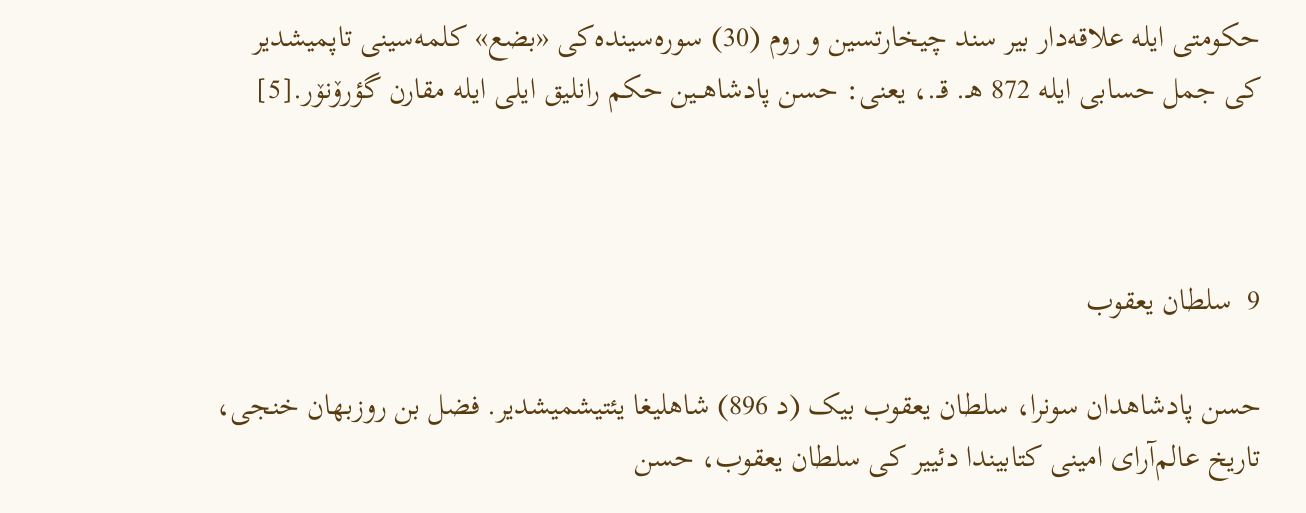حکومتی ایله علاقه‌دار بیر سند چیخارتسین و روم (30) سوره‌سینده‌کی «بضع» کلمه‌سینی تاپمیشدیر کی جمل حسابی ایله 872 هـ. قـ.، یعنی: حسن پادشاهــین حکم رانلیق ایلی ایله مقارن گؤرۆنۆر.[5]



9  سلطان یعقوب

حسن پادشاهدان سونرا، سلطان یعقوب بیک (د 896) شاهلیغا یئتیشمیشدیر. فضل بن روزبهان خنجی، تاریخ عالم‌آرای امینی کتابیندا دئییر کی سلطان یعقوب، حسن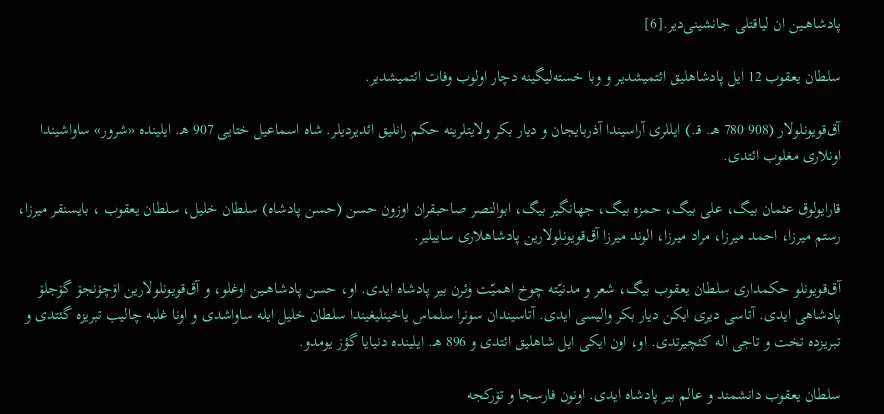پادشاهــین ان لیاقتلی جانشینی‌دیر.[6]

سلطان یعقوب 12 ایل پادشاهلیق ائتمیشدیر و وبا خسته‌لیگینه دچار اولوب وفات ائتمیشدیر.

آق‌قویونلولار (908 780 هـ. قـ.) ایللری آراسیندا آذربایجان و دیار بکر ولایتلرینه حکم رانلیق ائدیردیلر. شاه اسماعیل ختایی 907 هـ. ایلینده «شرور» ساواشیندا اونلاری مغلوب ائتدی.

قارایولوق عثمان بیگ، علی بیگ، حمزه بیگ، جهانگیر بیگ، ابوالنصر صاحبقران اوزون حسن (حسن پادشاه) سلطان خلیل، سلطان یعقوب ، بایسنقر میرزا، رستم میرزا، احمد میرزا، مراد میرزا، الوند میرزا آق‌قویونلولارین پادشاهلاری ساییلیر.

آق‌قویونلو حکمداری سلطان یعقوب بیگ، شعر و مدنیّته چوخ اهمیّت وئرن بیر پادشاه ایدی. او، حسن پادشاهــین اوغلو، و آق‌قویونلولارین اۆچۆنجۆ گۆجلۆ پادشاهی ایدی. آتاسی دیری ایکن دیار بکر والیسی ایدی. آتاسیندان سونرا سلماس یاخینلیغیندا سلطان خلیل ایله ساواشدی و اونا غلبه چالیب تبریزه گئتدی و تبریزده تخت و تاجی اله کئچیرتدی. او، اون ایکی ایل شاهلیق ائتدی و 896 هـ. ایلینده دنیایا گؤز یومدو.

سلطان یعقوب دانشمند و عالم بیر پادشاه ایدی. اونون فارسجا و تۆرکجه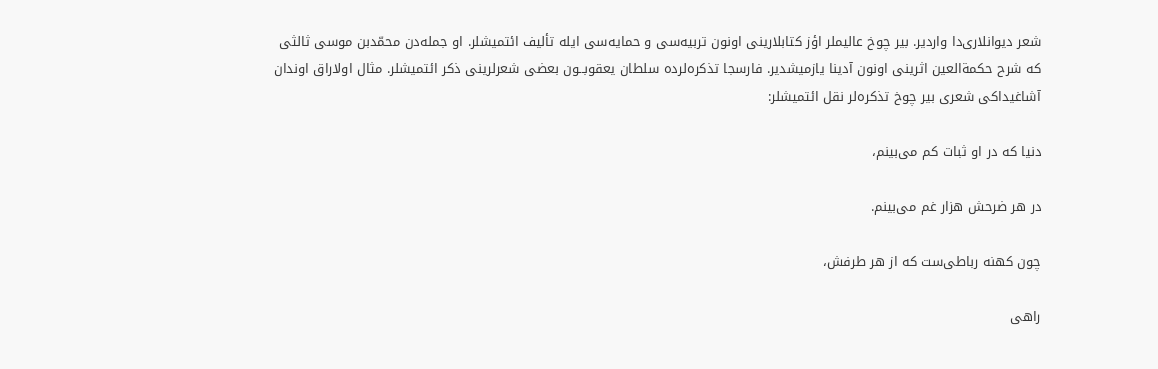شعر دیوانلاری‌دا واردیر. بیر چوخ عالیملر اؤز کتابلارینی اونون تربیه‌سی و حمایه‌سی ایله تألیف ائتمیشلر. او جمله‌دن محمّدبن موسی ثالثی که شرح حکمةالعین اثرینی اونون آدینا یازمیشدیر. فارسجا تذکره‌لرده سلطان یعقوبــون بعضی شعرلرینی ذکر ائتمیشلر. مثال اولاراق اوندان آشاغیداکی شعری بیر چوخ تذکره‌لر نقل ائتمیشلر:

دنیا که در او ثبات کم می‌بینم،

در هر ضرحش هزار غم می‌بینم.

چون کهنه رباطی‌ست که از هر طرفش،

راهی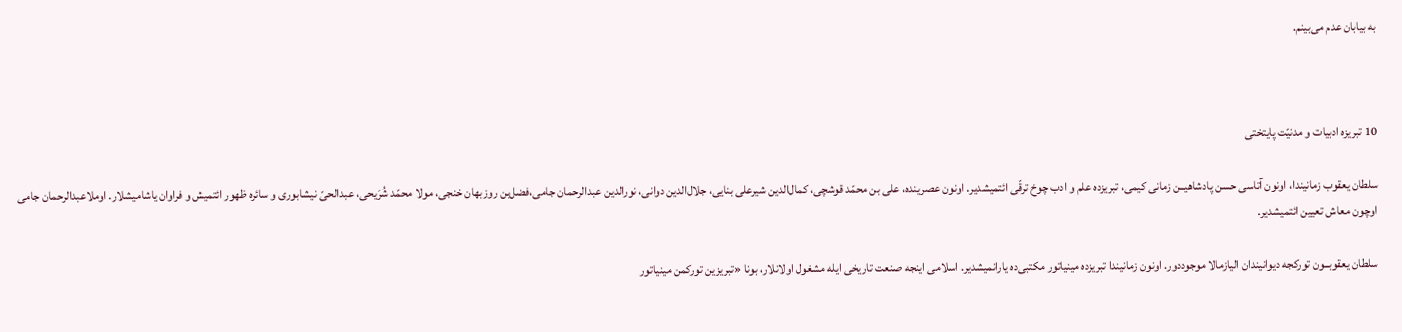به بیابان عدم می‌بینم.



10 تبریزه ادبيات و مدنیّت پایتختی

سلطان یعقوب زمانیندا، اونون آتاسی حسن پادشاهیــن زمانی کیمی، تبريزده علم و ادب چوخ ترقّی ائتمیشدیر. اونون عصرینده، علی بن محمّد قوشچی، کمال‌الدين شيرعلی بنایی، جلال‌الدین دوانی، نورالدین عبدالرحمان جامی،فضل‌بن روزبهان خنجی، مولا محمّد شُرَیحی، عبدالحیّ نیشابوری و سائره ظهور ائتمیش و فراوان یاشامیشلار. اوملاعبدالرحمان جامی اوچون معاش تعیین ائتمیشدیر.

سلطان یعقوبــون تورکجه دیوانیندان الیازمالا موجوددور. اونون زمانیندا تبریزده مینیاتور مکتبی‌ده یارانمیشدیر. اسلامی اینجه صنعت تاریخی ایله مشغول اولانلار، بونا «تبریزین تورکمن مینیاتور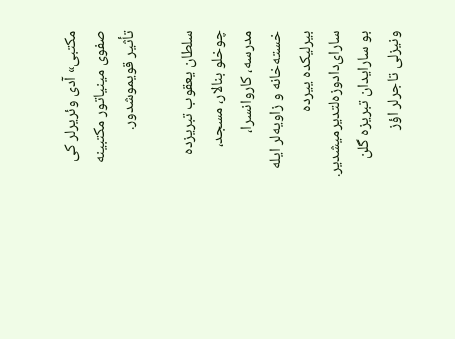مکتبی» آدی وئریرلر کی صفوی مینیاتور مکتبینه تأثیر قویموشدور.

سلطان یعقوب تبریزده چوخلو بنالار، مسجد، مدرسه، کاروانسرا، خسته‌خانه و زاویه‌لر ایله بیرلیکده ییرده سارای‌دادوزه‌لتدیرمیشدیر. بو سارایدان تبریزه گلن ونیزلی تاجرلر اؤز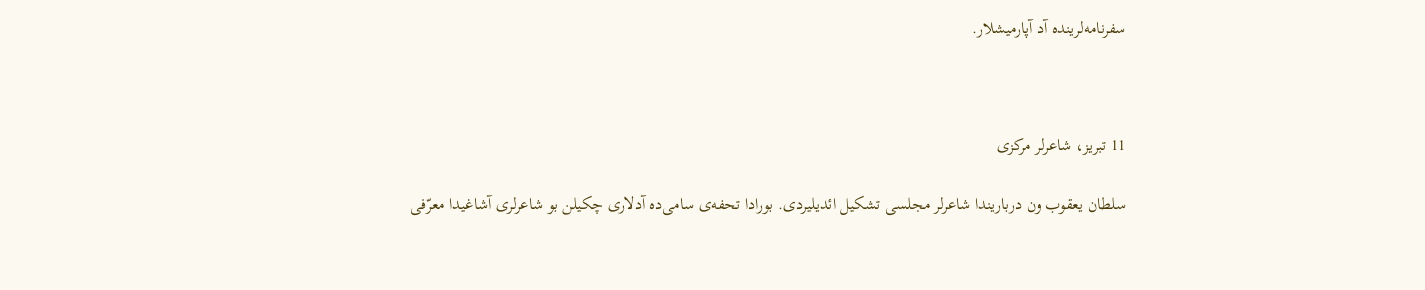سفرنامه‌لرینده آد آپارمیشلار.



11 تبریز، شاعرلر مرکزی

سلطان یعقوب ون درباریندا شاعرلر مجلسی تشکیل ائدیلیردی. بورادا تحفه‌ی سامی‌ده آدلاری چکیلن بو شاعرلری آشاغیدا معرّفی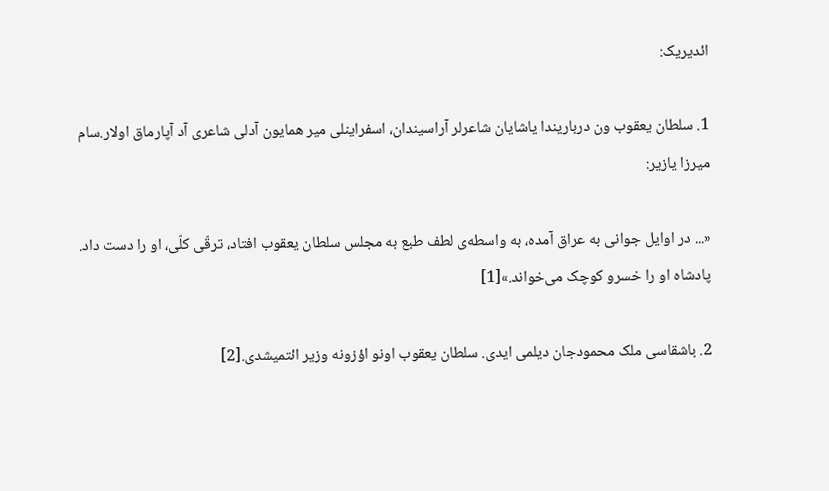ائدیریک:

1. سلطان یعقوب ون درباریندا یاشایان شاعرلر آراسیندان، اسفراینلی میر همایون آدلی شاعری آد آپارماق اولار.سام میرزا یازیر:

«... در اوایل جوانی به عراق آمده، به واسطه‌ی لطف طبع به مجلس سلطان یعقوب افتاد، ترقّی کلّی، او را دست داد. پادشاه او را خسرو کوچک می‌خواند.»[1]

2. باشقاسی ملک محمودجان دیلمی ایدی. سلطان یعقوب اونو اؤزونه وزیر ائتمیشدی.[2]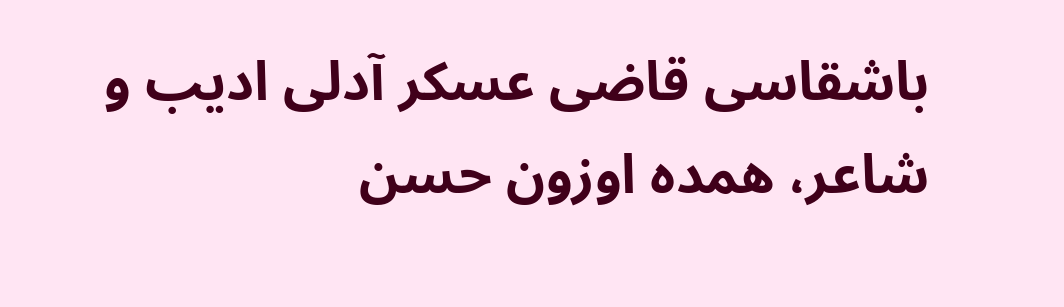باشقاسی قاضی عسکر آدلی ادیب و شاعر، همده اوزون حسن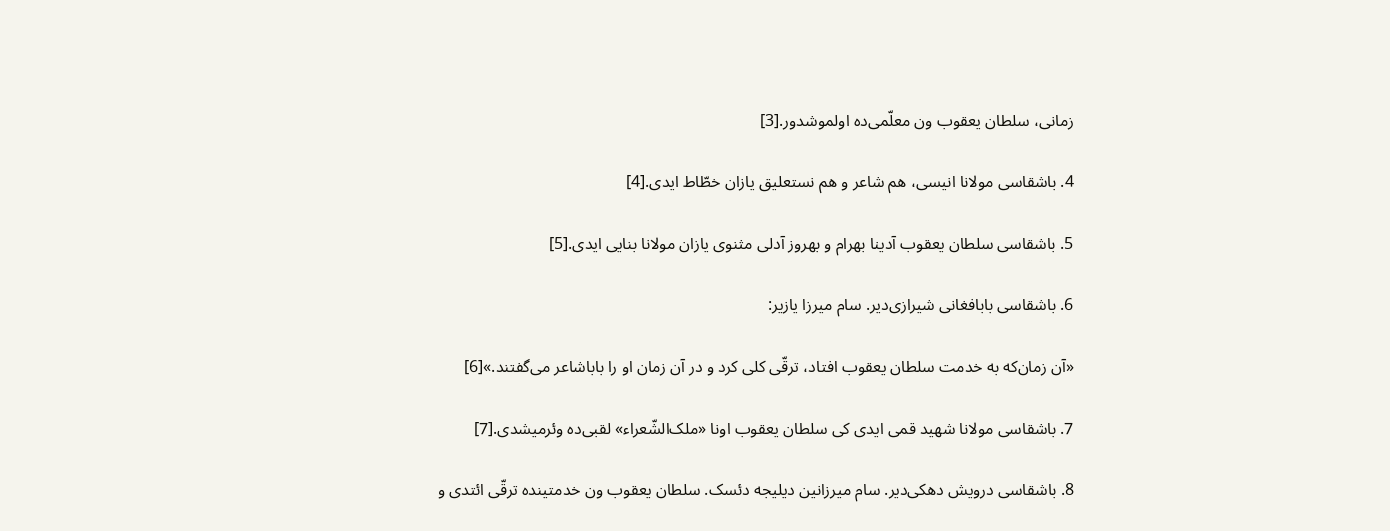زمانی، سلطان یعقوب ون معلّمی‌ده اولموشدور.[3]

4. باشقاسی مولانا انیسی، هم شاعر و هم نستعلیق یازان خطّاط ایدی.[4]

5. باشقاسی سلطان یعقوب آدینا بهرام و بهروز آدلی مثنوی یازان مولانا بنایی ایدی.[5]

6. باشقاسی بابافغانی شیرازی‌دیر. سام میرزا یازیر:

«آن زمان‌که به خدمت سلطان یعقوب افتاد، ترقّی کلی کرد و در آن زمان او را باباشاعر می‌گفتند.»[6]

7. باشقاسی مولانا شهید قمی ایدی کی سلطان یعقوب اونا «ملک‌الشّعراء» لقبی‌ده وئرمیشدی.[7]

8. باشقاسی درویش دهکی‌دیر. سام میرزانین دیلیجه دئسک. سلطان یعقوب ون خدمتینده ترقّی ائتدی و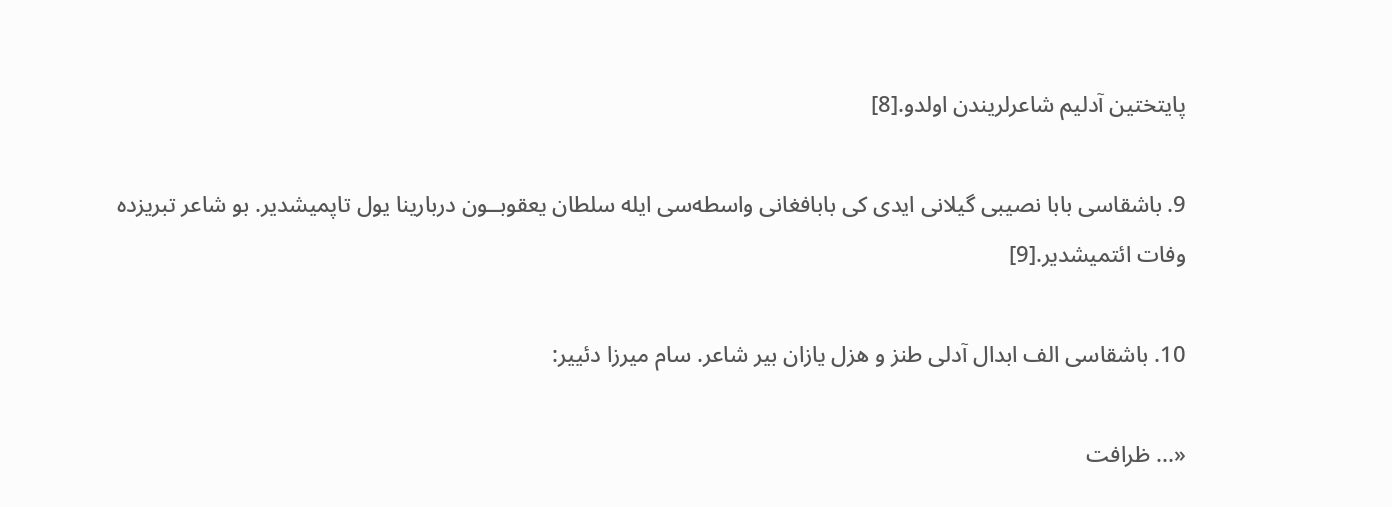پایتختین آدلیم شاعرلریندن اولدو.[8]

9. باشقاسی بابا نصیبی گیلانی ایدی کی بابافغانی واسطه‌سی ایله سلطان یعقوبــون دربارینا یول تاپمیشدیر. بو شاعر تبریزده وفات ائتمیشدیر.[9]

10. باشقاسی الف ابدال آدلی طنز و هزل یازان بیر شاعر. سام میرزا دئییر:

«... ظرافت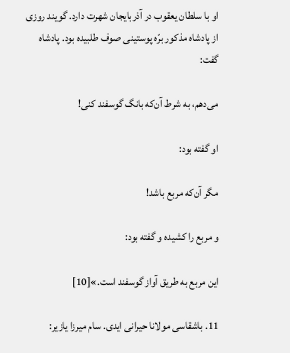او با سلطان یعقوب در آذربایجان شهرت دارد. گویند روزی از پادشاه مذکور برّه‌ پوستینی صوف طلبیده بود. پادشاه گفت:

می‌دهم، به شرط آن‌که بانگ گوسفند کنی!

او گفته بود:

مگر آن‌که مربع باشد!

و مربع را کشیده و گفته بود:

این مربع به طریق آواز گوسفند است.»[10]

11. باشقاسی مولانا حیرانی ایدی. سام میرزا یازیر: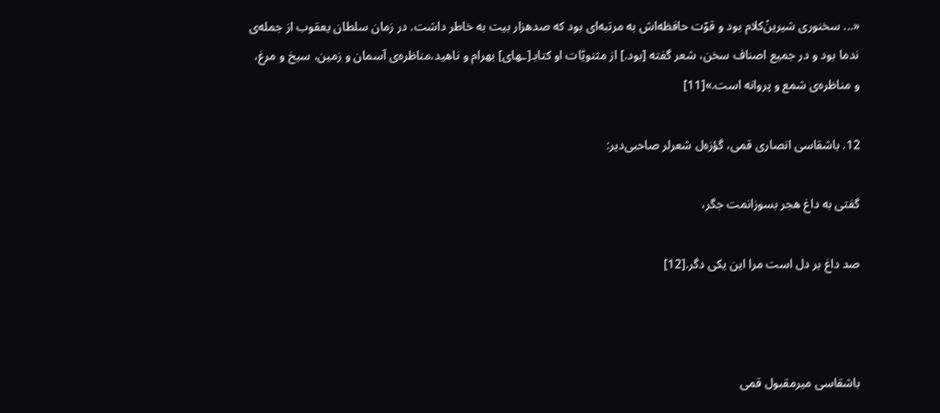«... سخنوری شيرينْ‌کلام بود و قوّت حافظه‌اش به مرتبه‌ای بود که صدهزار بیت به خاطر داشت. در زمان سلطان یعقوب از جمله‌ی ندما بود و در جمیع اصناف سخن، شعر گفته [بود.] از مثنویّات او کتابـ[ـهای] بهرام و ناهید،مناظره‌ی آسمان و زمین، سیخ و مرغ، و مناظره‌ی شمع و پروانه است.»[11]

12. باشقاسی انصاری قمی، گؤزه‌ل شعرلر صاحبی‌دیر:

گفتی به داغ هجر بسوزانمت جگر،

صد داغ بر دل است مرا این یکی دگر.[12]



باشقاسی میرمقبول قمی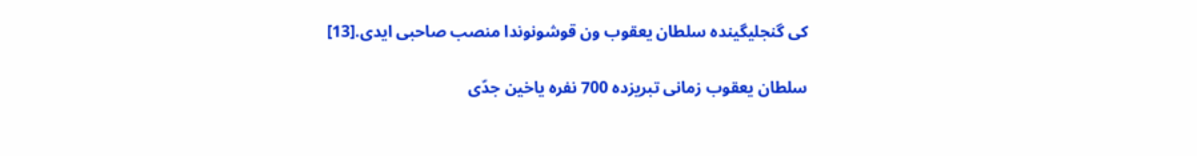کی گنجلیگینده سلطان یعقوب ون قوشونوندا منصب صاحبی ایدی.[13]

سلطان یعقوب زمانی تبریزده 700 نفره یاخین جدّی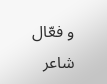و فعّال شاعر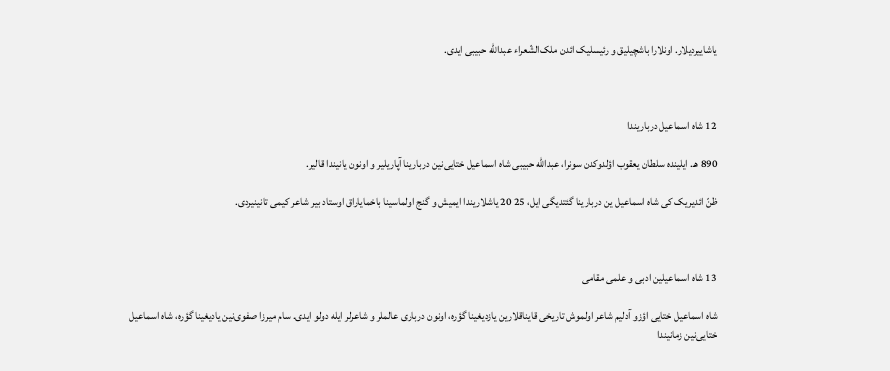یاشاییردیلار. اونلارا باشچیلیق و رئیسلیک ائدن ملک‌الشّعراء عبدالله حبیبی ایدی.



12 شاه اسماعیل درباریندا

890 هـ. ایلینده سلطان یعقوب اؤلدوکدن سونرا، عبدالله حبیبی شاه اسماعیل ختایی‌نین دربارینا آپاریلیر و اونون یانیندا قالیر.

ظنّ ائدیریک کی شاه اسماعیل ین دربارینا گئتدیگی ایل، 25 20 یاشلاریندا ایمیش و گنج اولماسینا باخمایاراق اوستاد بیر شاعر کیمی تانینیردی.



13 شاه اسماعيلين ادبی و علمی مقامی

شاه اسماعیل ختایی اؤزو آدلیم شاعر اولموش تاریخی قایناقلارین یازدیغینا گؤره، اونون درباری عالملر و شاعرلر ایله دولو ایدی. سام میرزا صفوی‌نین یادیغینا گؤره، شاه اسماعیل ختایی‌نین زمانیندا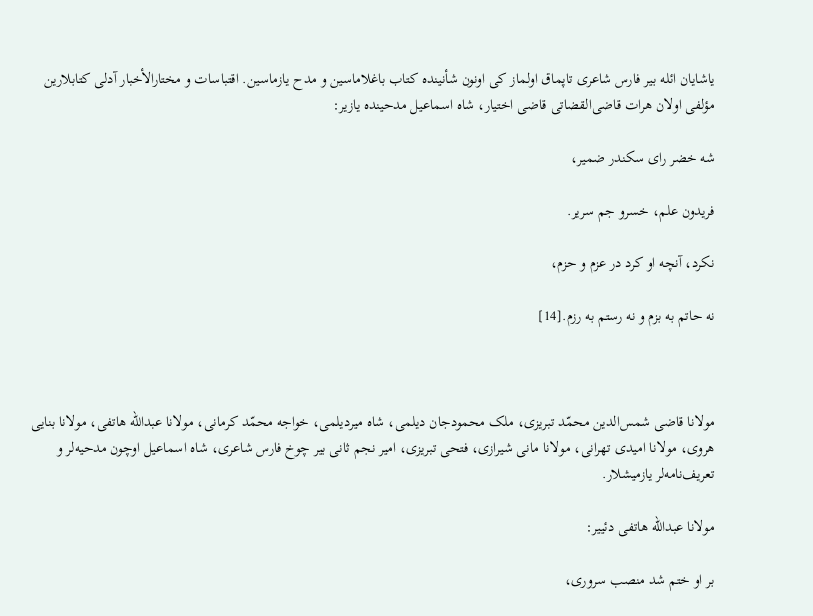یاشایان ائله بیر فارس شاعری تاپماق اولماز کی اونون شأنینده کتاب باغلاماسین و مدح یازماسین. اقتباسات و مختارالأخبار آدلی کتابلارین مؤلفی اولان هرات قاضی‌القضاتی قاضی اختیار، شاه اسماعیل مدحینده یازیر:

شه خضر رای سکندر ضمیر،

فریدون علم، خسرو جم سریر.

نکرد، آنچه او کرد در عزم و حزم،

نه حاتم به بزم و نه رستم به رزم.[14]



مولانا قاضی شمس‌الدین محمّد تبریزی، ملک محمودجان دیلمی، شاه میردیلمی، خواجه محمّد کرمانی، مولانا عبدالله هاتفی، مولانا بنایی هروی، مولانا امیدی تهرانی، مولانا مانی شیرازی، فتحی تبریزی، امیر نجم ثانی بیر چوخ فارس شاعری، شاه اسماعیل اوچون مدحیه‌لر و تعریف‌نامه‌لر یازمیشلار.

مولانا عبدالله هاتفی دئییر:

بر او ختم شد منصب سروری،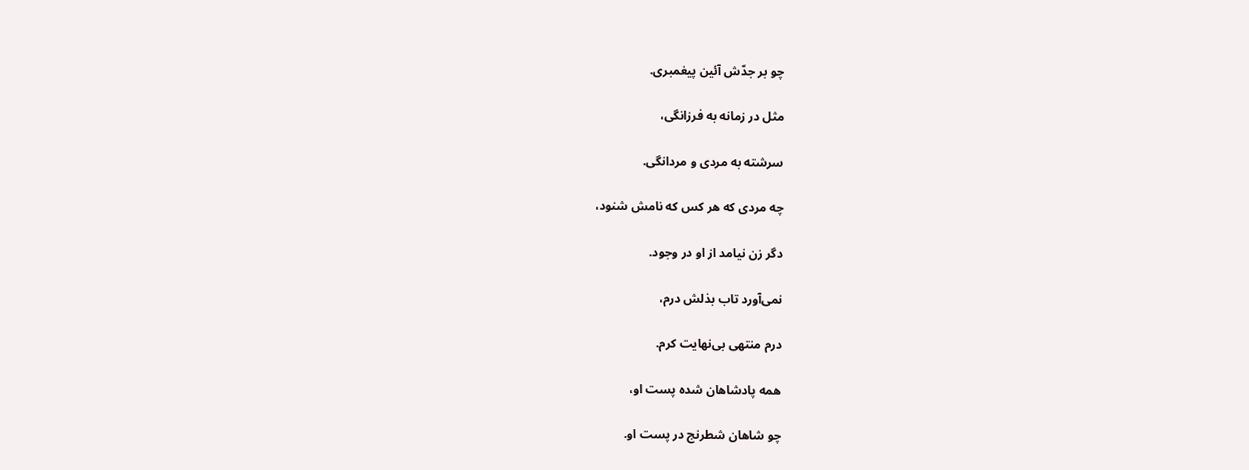چو بر جدّش آئین پیغمبری.

مثل در زمانه به فرزانگی،

سرشته به مردی و مردانگی.

چه مردی که هر کس که نامش شنود،

دگر زن نیامد از او در وجود.

نمی‌آورد تاب بذلش درم،

درم منتهی بی‌نهایت کرم.

همه پادشاهان شده پست او،

چو شاهان شطرنج در پست او.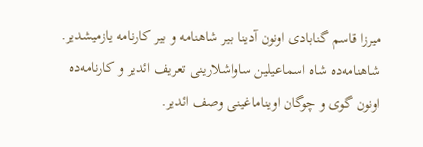میرزا قاسم گنابادی اونون آدینا بیر شاهنامه و بیر کارنامه یازمیشدیر. شاهنامه‌ده شاه اسماعیلین ساواشلارینی تعریف ائدیر و کارنامه‌ده اونون گوی و چوگان اویناماغینی وصف ائدیر.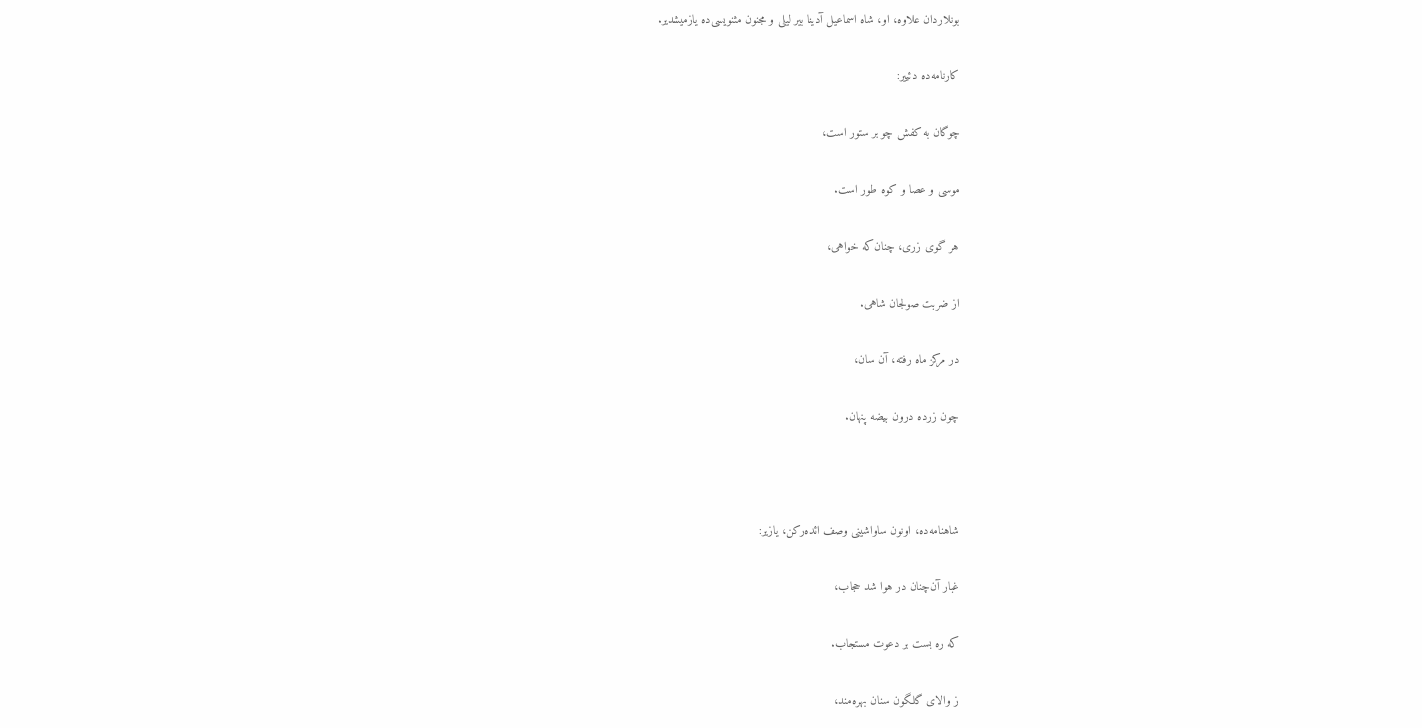بونلاردان علاوه، او، شاه اسماعیل آدینا بیر لیلی و مجنون مثنویسی‌ده یازمیشدیر.

کارنامه‌ده دئییر:

چوگان به کفش چو بر ستور است،

موسی و عصا و کوه طور است.

هر گوی زری، چنان‌که خواهی،

از ضربت صولجان شاهی.

در مرکز ماه رفته، آن سان،

چون زرده درون بیضه پنهان.



شاهنامه‌ده، اونون ساواشینی وصف ائده‌رکن، یازیر:

غبار آن‌چنان در هوا شد حجاب،

که ره بست بر دعوت مستجاب.

ز والای گلگون سنان بهره‌مند،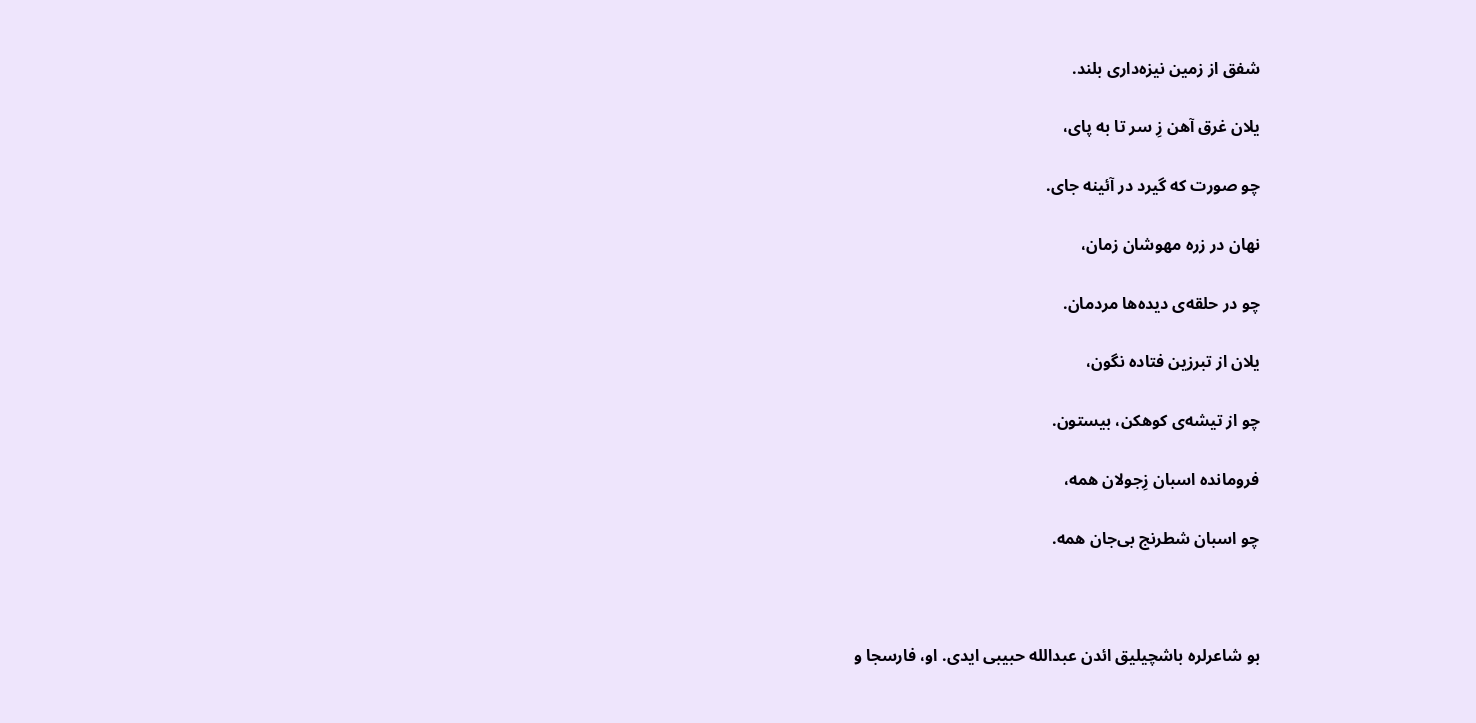شفق از زمین نیزه‌داری بلند.

یلان غرق آهن زِ سر تا به پای،

چو صورت که گیرد در آئینه جای.

نهان در زره مهوشان زمان،

چو در حلقه‌ی دیده‌ها مردمان.

یلان از تبرزین فتاده نگون،

چو از تیشه‌ی کوهکن، بیستون.

فرومانده اسبان زِجولان همه،

چو اسبان شطرنج بی‌جان همه.



بو شاعرلره باشچیلیق ائدن عبدالله حبیبی ایدی. او، فارسجا و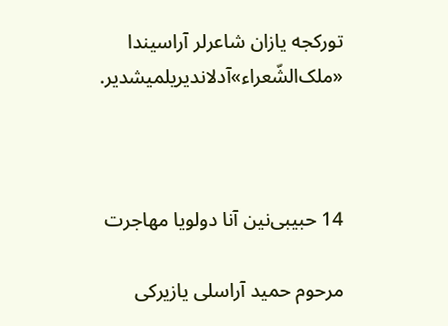تورکجه یازان شاعرلر آراسیندا «ملک‌الشّعراء»آدلاندیریلمیشدیر.



14 حبیبی‌نین آنا دولویا مهاجرت

مرحوم حمید آراسلی یازیرکی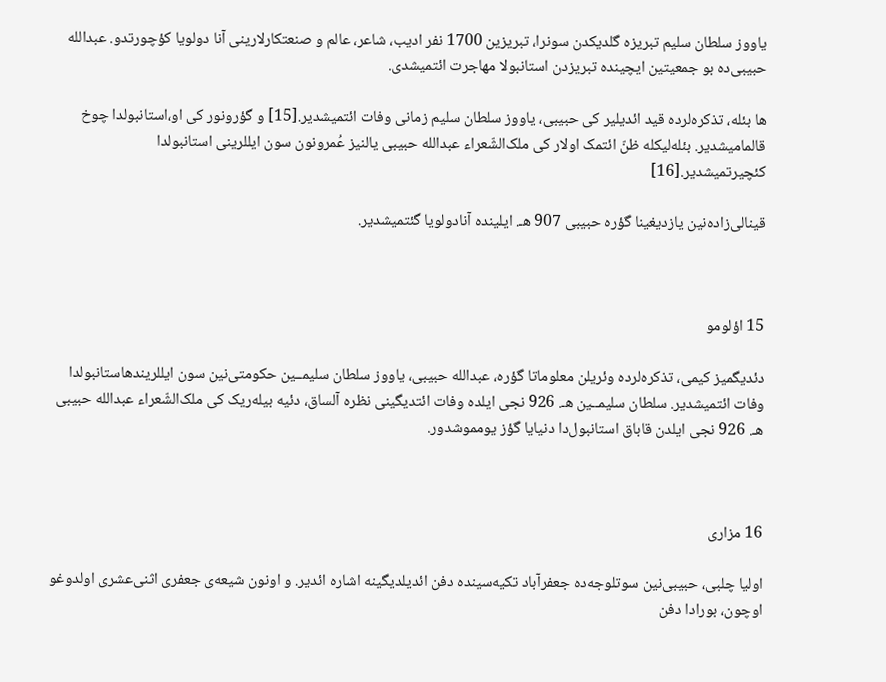یاووز سلطان سلیم تبریزه گلدیکدن سونرا، تبریزین 1700 نفر ادیب، شاعر، عالم و صنعتکارلارینی آنا دولویا کؤچورتدو. عبدالله حبیبی‌ده بو جمعیتین ایچینده تبریزدن استانبولا مهاجرت ائتمیشدی.

ها بئله، تذکره‌لرده قید ائدیلیر کی حبیبی، یاووز سلطان سلیم زمانی وفات ائتمیشدیر.[15] و گؤرونور کی او،استانبولدا چوخ قالمامیشدیر. بئله‌لیکله ظنّ ائتمک اولار کی ملک‌الشّعراء عبدالله حبیبی یالنیز عُمرونون سون ایللرینی استانبولدا کئچیرتمیشدیر.[16]

قینالی‌زاده‌نین یازدیغینا گؤره حبیبی 907 هـ. ایلینده آنادولویا گئتمیشدیر.



15 اؤلومو

دئدیگمیز کیمی، تذکره‌لرده وئریلن معلوماتا گؤره، عبدالله حبیبی، یاووز سلطان سلیمــین حکومتی‌نین سون ایللریندهاستانبولدا وفات ائتمیشدیر. سلطان سلیمــین هـ. 926 نجی ایلده وفات ائتدیگینی نظره آلساق، دئیه بیله‌ریک کی ملک‌الشّعراء عبدالله حبیبی هـ. 926 نجی ایلدن قاباق استانبول‌دا دنیایا گؤز یومموشدور.



16 مزاری

اولیا چلبی، حبیبی‌نین سوتلوجه‌ده جعفرآباد تکیه‌سینده دفن ائدیلدیگینه اشاره ائدیر. و اونون شیعه‌ی جعفری اثنی‌عشری اولدوغو اوچون، بورادا دفن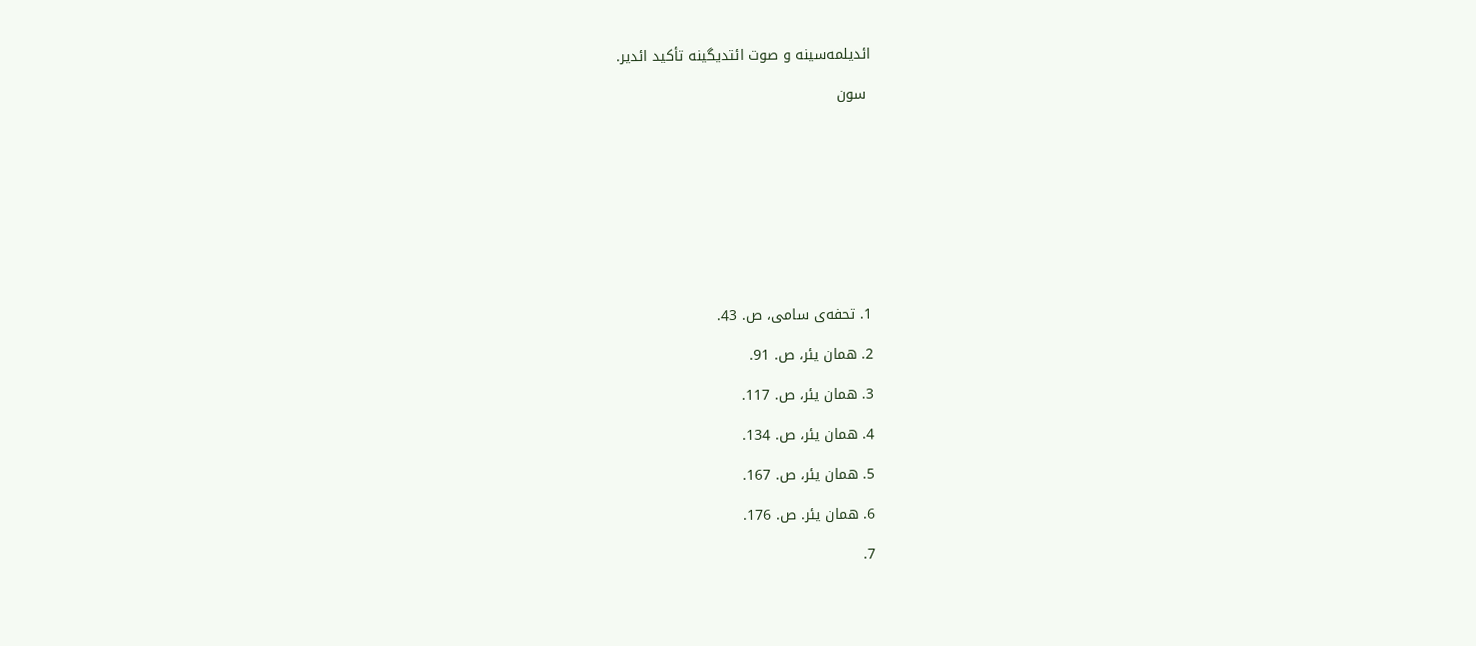ائدیلمه‌سینه و صوت ائتدیگینه تأکید ائدیر.

 سون










1. تحفه‌ی سامی، ص. 43.

2. همان یئر، ص. 91.

3. همان یئر، ص. 117.

4. همان یئر، ص. 134.

5. همان یئر، ص. 167.

6. همان یئر. ص. 176.

7.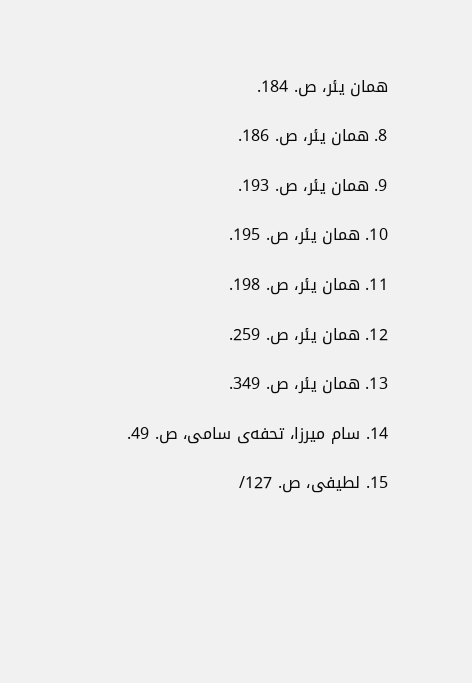همان یئر، ص. 184.

8. همان یئر، ص. 186.

9. همان یئر، ص. 193.

10. همان یئر، ص. 195.

11. همان یئر، ص. 198.

12. همان یئر، ص. 259.

13. همان یئر، ص. 349.

14. سام میرزا، تحفه‌ی سامی، ص. 49.

15. لطیفی، ص. 127/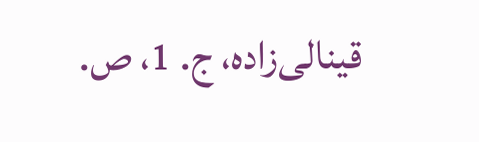قینالی‌زاده، ج. 1، ص.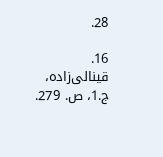28.

16. قینالی‌زاده، ج.1، ص. 279.